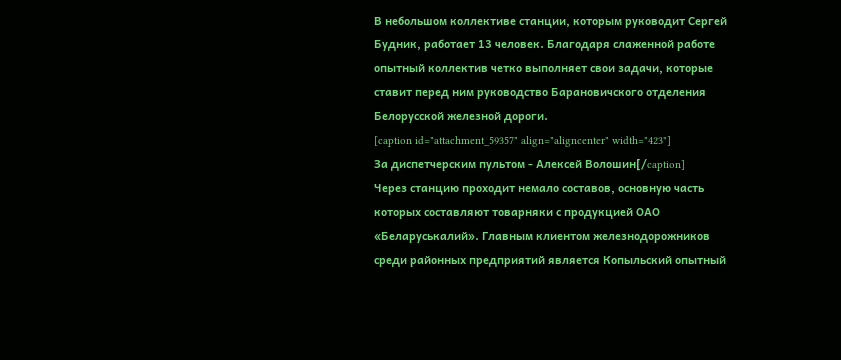В небольшом коллективе станции, которым руководит Сергей Будник, работает 13 человек. Благодаря слаженной работе опытный коллектив четко выполняет свои задачи, которые ставит перед ним руководство Барановичского отделения Белорусской железной дороги.
[caption id="attachment_59357" align="aligncenter" width="423"]
За диспетчерским пультом - Алексей Волошин[/caption]
Через станцию проходит немало составов, основную часть которых составляют товарняки с продукцией ОАО «Беларуськалий». Главным клиентом железнодорожников среди районных предприятий является Копыльский опытный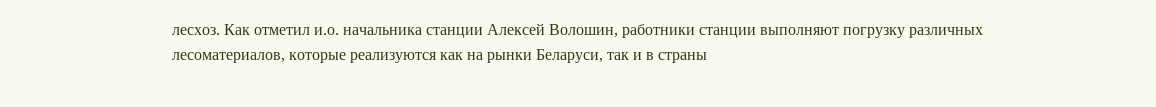лесхоз. Как отметил и.о. начальника станции Алексей Волошин, работники станции выполняют погрузку различных лесоматериалов, которые реализуются как на рынки Беларуси, так и в страны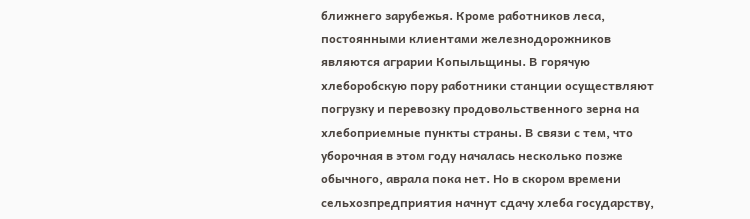ближнего зарубежья. Кроме работников леса, постоянными клиентами железнодорожников являются аграрии Копыльщины. В горячую хлеборобскую пору работники станции осуществляют погрузку и перевозку продовольственного зерна на хлебоприемные пункты страны. В связи с тем, что уборочная в этом году началась несколько позже обычного, аврала пока нет. Но в скором времени сельхозпредприятия начнут сдачу хлеба государству,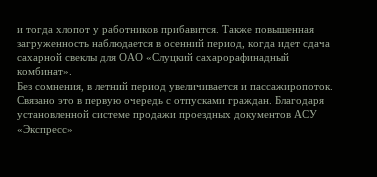и тогда хлопот у работников прибавится. Также повышенная загруженность наблюдается в осенний период, когда идет сдача сахарной свеклы для ОАО «Слуцкий сахарорафинадный комбинат».
Без сомнения, в летний период увеличивается и пассажиропоток. Связано это в первую очередь с отпусками граждан. Благодаря установленной системе продажи проездных документов АСУ «Экспресс»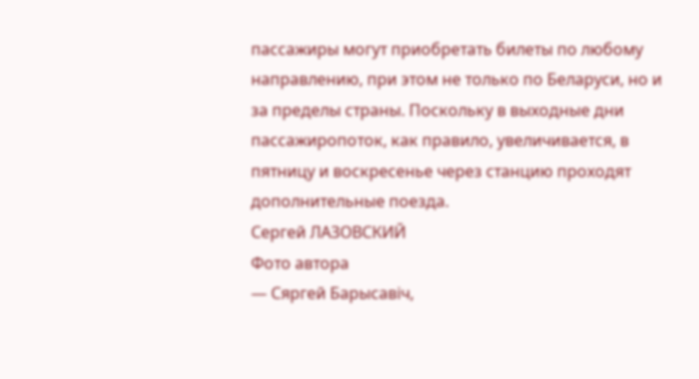пассажиры могут приобретать билеты по любому направлению, при этом не только по Беларуси, но и за пределы страны. Поскольку в выходные дни пассажиропоток, как правило, увеличивается, в пятницу и воскресенье через станцию проходят дополнительные поезда.
Сергей ЛАЗОВСКИЙ
Фото автора
— Сяргей Барысавіч,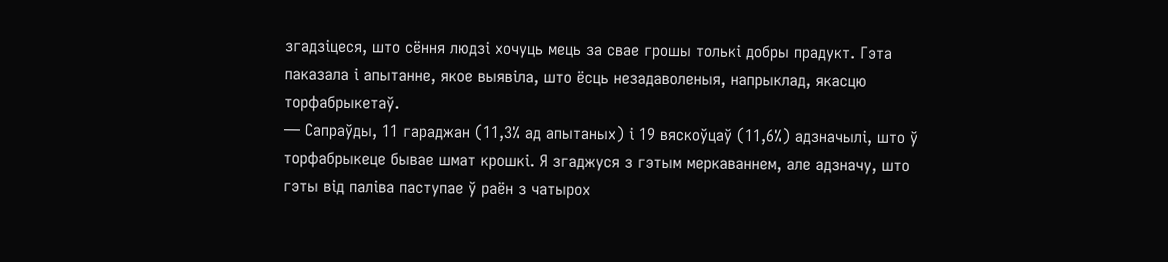згадзіцеся, што сёння людзі хочуць мець за свае грошы толькі добры прадукт. Гэта паказала і апытанне, якое выявіла, што ёсць незадаволеныя, напрыклад, якасцю торфабрыкетаў.
— Сапраўды, 11 гараджан (11,3% ад апытаных) і 19 вяскоўцаў (11,6%) адзначылі, што ў торфабрыкеце бывае шмат крошкі. Я згаджуся з гэтым меркаваннем, але адзначу, што гэты від паліва паступае ў раён з чатырох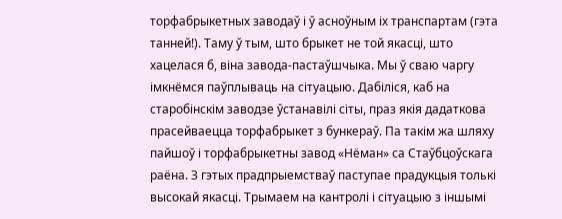торфабрыкетных заводаў і ў асноўным іх транспартам (гэта танней!). Таму ў тым, што брыкет не той якасці, што хацелася б, віна завода-пастаўшчыка. Мы ў сваю чаргу імкнёмся паўплываць на сітуацыю. Дабіліся, каб на старобінскім заводзе ўстанавілі сіты, праз якія дадаткова прасейваецца торфабрыкет з бункераў. Па такім жа шляху пайшоў і торфабрыкетны завод «Нёман» са Стаўбцоўскага раёна. З гэтых прадпрыемстваў паступае прадукцыя толькі высокай якасці. Трымаем на кантролі і сітуацыю з іншымі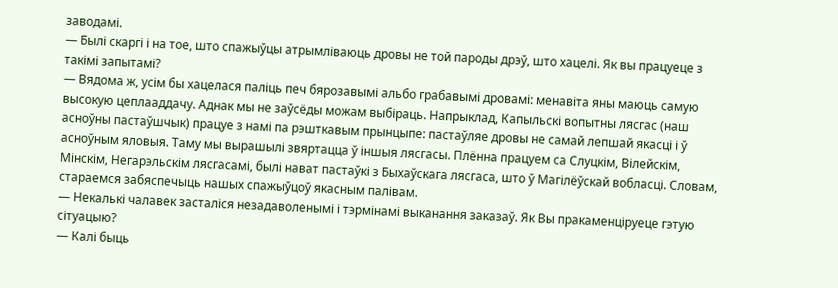заводамі.
— Былі скаргі і на тое, што спажыўцы атрымліваюць дровы не той пароды дрэў, што хацелі. Як вы працуеце з такімі запытамі?
— Вядома ж, усім бы хацелася паліць печ бярозавымі альбо грабавымі дровамі: менавіта яны маюць самую высокую цеплааддачу. Аднак мы не заўсёды можам выбіраць. Напрыклад, Капыльскі вопытны лясгас (наш асноўны пастаўшчык) працуе з намі па рэшткавым прынцыпе: пастаўляе дровы не самай лепшай якасці і ў асноўным яловыя. Таму мы вырашылі звяртацца ў іншыя лясгасы. Плённа працуем са Слуцкім, Вілейскім, Мінскім, Негарэльскім лясгасамі, былі нават пастаўкі з Быхаўскага лясгаса, што ў Магілёўскай вобласці. Словам, стараемся забяспечыць нашых спажыўцоў якасным палівам.
— Некалькі чалавек засталіся незадаволенымі і тэрмінамі выканання заказаў. Як Вы пракаменціруеце гэтую сітуацыю?
— Калі быць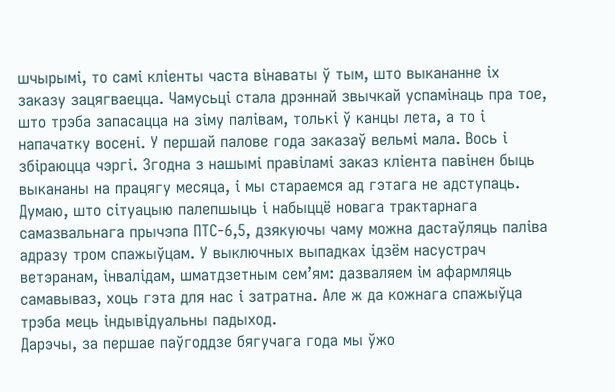шчырымі, то самі кліенты часта вінаваты ў тым, што выкананне іх заказу зацягваецца. Чамусьці стала дрэннай звычкай успамінаць пра тое, што трэба запасацца на зіму палівам, толькі ў канцы лета, а то і напачатку восені. У першай палове года заказаў вельмі мала. Вось і збіраюцца чэргі. Згодна з нашымі правіламі заказ кліента павінен быць выкананы на працягу месяца, і мы стараемся ад гэтага не адступаць.
Думаю, што сітуацыю палепшыць і набыццё новага трактарнага самазвальнага прычэпа ПТС-6,5, дзякуючы чаму можна дастаўляць паліва адразу тром спажыўцам. У выключных выпадках ідзём насустрач ветэранам, інвалідам, шматдзетным сем’ям: дазваляем ім афармляць самавываз, хоць гэта для нас і затратна. Але ж да кожнага спажыўца трэба мець індывідуальны падыход.
Дарэчы, за першае паўгоддзе бягучага года мы ўжо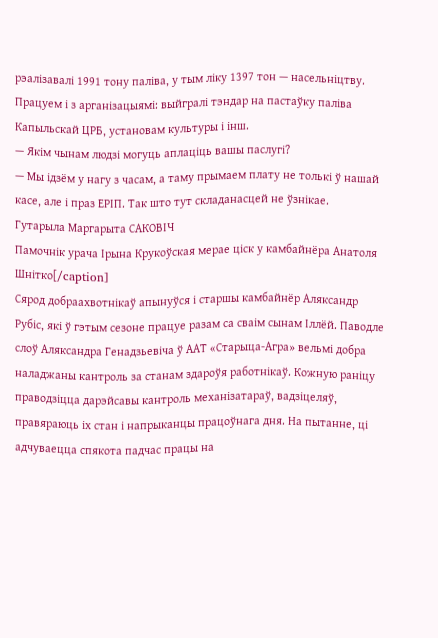рэалізавалі 1991 тону паліва, у тым ліку 1397 тон — насельніцтву. Працуем і з арганізацыямі: выйгралі тэндар на пастаўку паліва Капыльскай ЦРБ, установам культуры і інш.
— Якім чынам людзі могуць аплаціць вашы паслугі?
— Мы ідзём у нагу з часам, а таму прымаем плату не толькі ў нашай касе, але і праз ЕРІП. Так што тут складанасцей не ўзнікае.
Гутарыла Маргарыта САКОВІЧ
Памочнік урача Ірына Крукоўская мерае ціск у камбайнёра Анатоля Шнітко[/caption]
Сярод добраахвотнікаў апынуўся і старшы камбайнёр Аляксандр Рубіс, які ў гэтым сезоне працуе разам са сваім сынам Іллёй. Паводле слоў Аляксандра Генадзьевіча ў ААТ «Старыца-Агра» вельмі добра наладжаны кантроль за станам здароўя работнікаў. Кожную раніцу праводзіцца дарэйсавы кантроль механізатараў, вадзіцеляў, правяраюць іх стан і напрыканцы працоўнага дня. На пытанне, ці адчуваецца спякота падчас працы на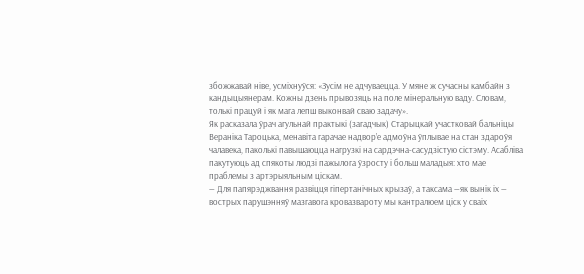збожжавай ніве, усміхнуўся: «Зусім не адчуваецца. У мяне ж сучасны камбайн з кандыцыянерам. Кожны дзень прывозяць на поле мінеральную ваду. Словам, толькі працуй і як мага лепш выконвай сваю задачу».
Як расказала ўрач агульнай практыкі (загадчык) Старыцкай участковай бальніцы Вераніка Тароцька, менавіта гарачае надвор’е адмоўна ўплывае на стан здароўя чалавека, паколькі павышаюцца нагрузкі на сардэчна-сасудзістую сістэму. Асабліва пакутуюць ад спякоты людзі пажылога ўзросту і больш маладыя: хто мае праблемы з артэрыяльным ціскам.
— Для папярэджвання развіцця гіпертанічных крызаў, а таксама ―як вынік іх — вострых парушэнняў мазгавога кровазвароту мы кантралюем ціск у сваіх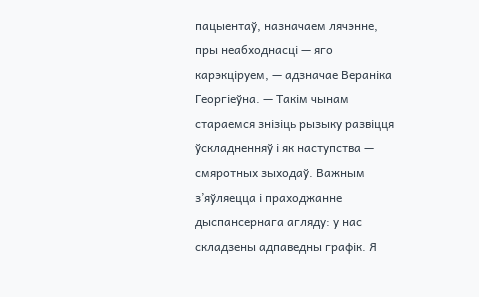пацыентаў, назначаем лячэнне, пры неабходнасці — яго карэкціруем, — адзначае Вераніка Георгіеўна. — Такім чынам стараемся знізіць рызыку развіцця ўскладненняў і як наступства — смяротных зыходаў. Важным з’яўляецца і праходжанне дыспансернага агляду: у нас складзены адпаведны графік. Я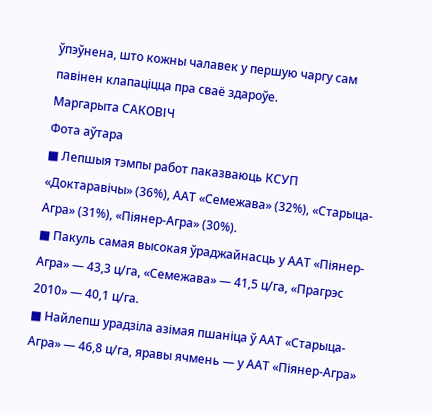ўпэўнена, што кожны чалавек у першую чаргу сам павінен клапаціцца пра сваё здароўе.
Маргарыта САКОВІЧ
Фота аўтара
■ Лепшыя тэмпы работ паказваюць КСУП «Доктаравічы» (36%), ААТ «Семежава» (32%), «Старыца-Агра» (31%), «Піянер-Агра» (30%).
■ Пакуль самая высокая ўраджайнасць у ААТ «Піянер-Агра» — 43,3 ц/га, «Семежава» — 41,5 ц/га, «Прагрэс 2010» ― 40,1 ц/га.
■ Найлепш урадзіла азімая пшаніца ў ААТ «Старыца-Агра» — 46,8 ц/га, яравы ячмень — у ААТ «Піянер-Агра»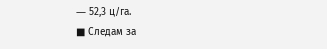― 52,3 ц/га.
■ Следам за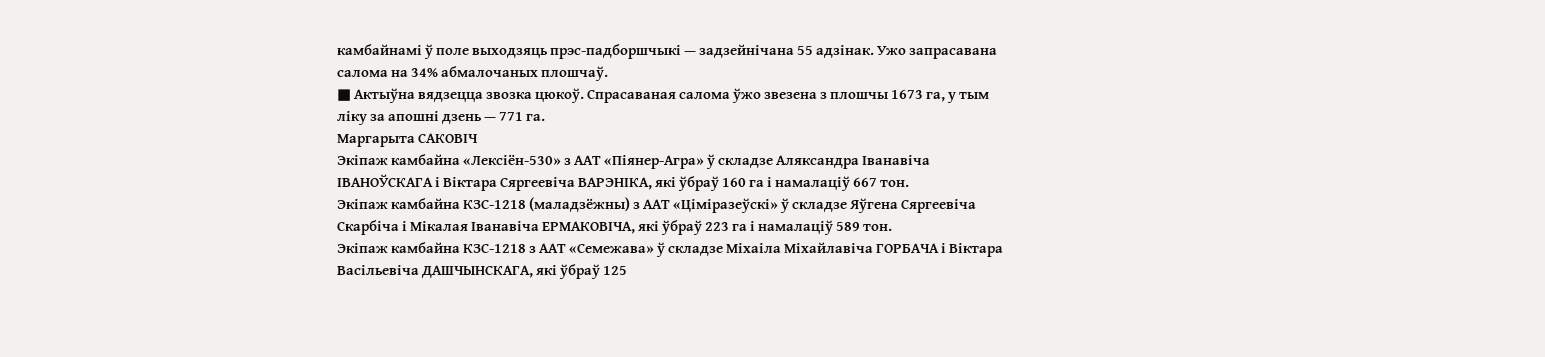камбайнамі ў поле выходзяць прэс-падборшчыкі — задзейнічана 55 адзінак. Ужо запрасавана салома на 34% абмалочаных плошчаў.
■ Актыўна вядзецца звозка цюкоў. Спрасаваная салома ўжо звезена з плошчы 1673 га, у тым ліку за апошні дзень — 771 га.
Маргарыта САКОВІЧ
Экіпаж камбайна «Лексіён-530» з ААТ «Піянер-Агра» ў складзе Аляксандра Іванавіча ІВАНОЎСКАГА і Віктара Сяргеевіча ВАРЭНІКА, які ўбраў 160 га і намалаціў 667 тон.
Экіпаж камбайна КЗС-1218 (маладзёжны) з ААТ «Ціміразеўскі» ў складзе Яўгена Сяргеевіча Скарбіча і Мікалая Іванавіча ЕРМАКОВІЧА, які ўбраў 223 га і намалаціў 589 тон.
Экіпаж камбайна КЗС-1218 з ААТ «Семежава» ў складзе Міхаіла Міхайлавіча ГОРБАЧА і Віктара Васільевіча ДАШЧЫНСКАГА, які ўбраў 125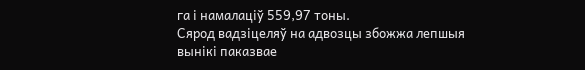га і намалаціў 559,97 тоны.
Сярод вадзіцеляў на адвозцы збожжа лепшыя вынікі паказвае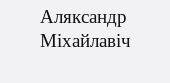Аляксандр Міхайлавіч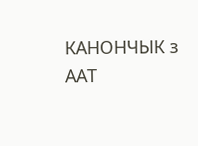КАНОНЧЫК з ААТ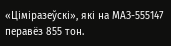«Ціміразеўскі», які на МАЗ-555147 перавёз 855 тон.